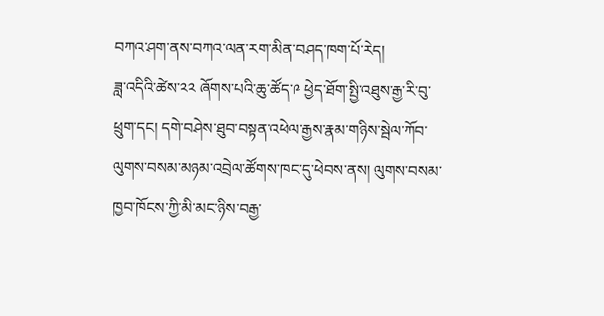བཀའ་ཤག་ནས་བཀའ་ལན་རག་མིན་བཤད་ཁག་པོ་རེད།
ཟླ་འདིའི་ཚེས་༢༢ ཞོགས་པའི་ཆུ་ཚོད་༩ ཕྱེད་ཐོག་སྤྱི་འཐུས་རྒྱ་རི་བུ་ཕྲུག་དང། དགེ་བཤེས་ཐུབ་བསྟན་འཕེལ་རྒྱས་རྣམ་གཉིས་སྦེལ་ཀོབ་ལུགས་བསམ་མཉམ་འབྲེལ་ཚོགས་ཁང་དུ་ཕེབས་ནས། ལུགས་བསམ་ཁྱབ་ཁོངས་ཀྱི་མི་མང་ཉིས་བརྒྱ་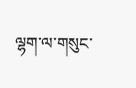ལྷག་ལ་གསུང་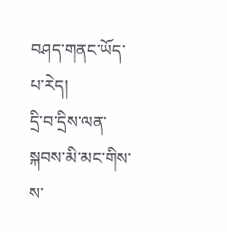བཤད་གནང་ཡོད་པ་རེད།
དྲི་བ་དྲིས་ལན་སྐབས་མི་མང་གིས་ས་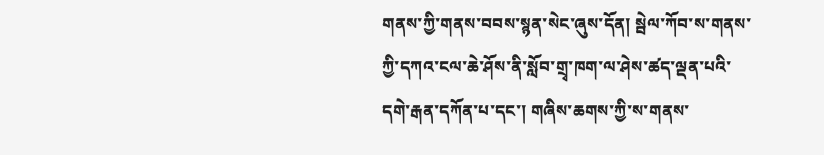གནས་ཀྱི་གནས་བབས་སྙན་སེང་ཞུས་དོན། སྦེལ་ཀོབ་ས་གནས་ཀྱི་དཀའ་ངལ་ཆེ་ཤོས་ནི་སློབ་གྲྭ་ཁག་ལ་ཤེས་ཚད་ལྡན་པའི་དགེ་རྒན་དཀོན་པ་དང་། གཞིས་ཆགས་ཀྱི་ས་གནས་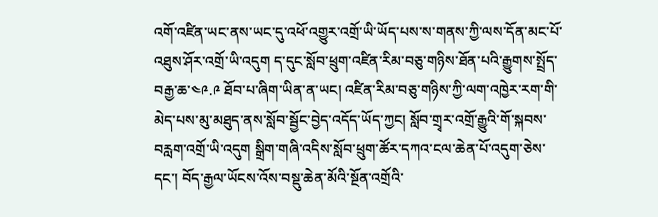འགོ་འཛིན་ཡང་ནས་ཡང་དུ་འཕོ་འགྱུར་འགྲོ་ཡི་ཡོད་པས་ས་གནས་ཀྱི་ལས་དོན་མང་པོ་འཐུས་ཤོར་འགྲོ་ཡི་འདུག ད་དུང་སློབ་ཕྲུག་འཛིན་རིམ་བཅུ་གཉིས་ཐོན་པའི་རྒྱུགས་སྤྲོད་བརྒྱ་ཆ་༤༩.༩ ཐོབ་པ་ཞིག་ཡིན་ན་ཡང། འཛིན་རིམ་བཅུ་གཉིས་ཀྱི་ལག་འཁྱེར་རག་གི་མེད་པས་མུ་མཐུད་ནས་སློབ་སྦྱོང་བྱེད་འདོད་ཡོད་ཀྱང། སློབ་གྲྭར་འགྲོ་རྒྱུའི་གོ་སྐབས་བརླག་འགྲོ་ཡི་འདུག སྒྲིག་གཞི་འདིས་སློབ་ཕྲུག་ཚོར་དཀའ་ངལ་ཆེན་པོ་འདུག་ཅེས་དང་། བོད་རྒྱལ་ཡོངས་འོས་བསྡུ་ཆེན་མོའི་སྔོན་འགྲོའི་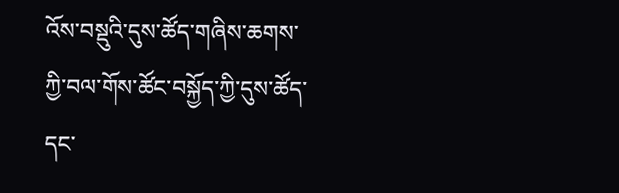འོས་བསྡུའི་དུས་ཚོད་གཞིས་ཆགས་ཀྱི་བལ་གོས་ཚོང་བསྐྱོད་ཀྱི་དུས་ཚོད་དང་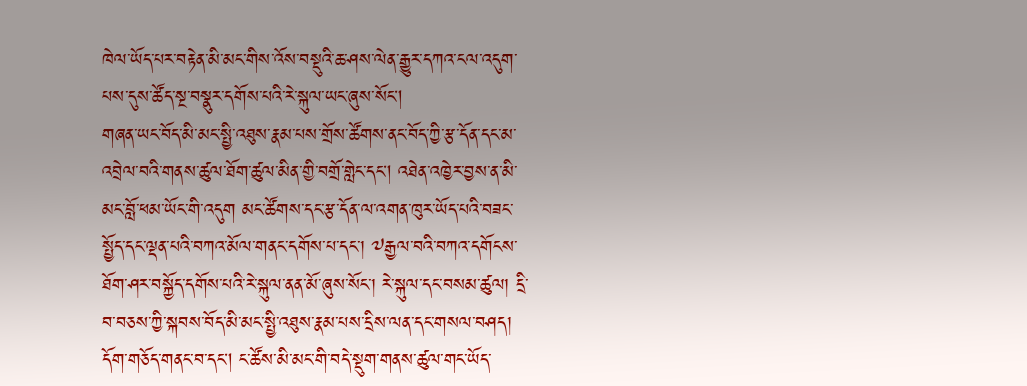ཁེལ་ཡོད་པར་བརྟེན་མི་མང་གིས་འོས་བསྡུའི་ཆ་ཤས་ལེན་རྒྱུར་དཀའ་ངལ་འདུག་པས་དུས་ཚོད་སྔ་བསྣུར་དགོས་པའི་རེ་སྐུལ་ཡང་ཞུས་སོང།
གཞན་ཡང་བོད་མི་མང་སྤྱི་འཐུས་རྣམ་པས་གྲོས་ཚོགས་ནང་བོད་ཀྱི་རྩ་དོན་དང་མ་འབྲེལ་བའི་གནས་ཚུལ་ཐོག་ཚུལ་མིན་གྱི་བགྲོ་གླེང་དང། འཐེན་འཁྱེར་བྱས་ན་མི་མང་བློ་ཕམ་ཡོང་གི་འདུག མང་ཚོགས་དང་རྩ་དོན་ལ་འགན་ཁུར་ཡོད་པའི་བཟང་སྤྱོད་དང་ལྡན་པའི་བཀའ་མོལ་གནང་དགོས་པ་དང་། ༧རྒྱལ་བའི་བཀའ་དགོངས་ཐོག་ཤར་བསྐྱོད་དགོས་པའི་རེ་སྐུལ་ནན་མོ་ཞུས་སོང་། རེ་སྐུལ་དང་བསམ་ཚུལ། དྲི་བ་བཅས་ཀྱི་སྐབས་བོད་མི་མང་སྤྱི་འཐུས་རྣམ་པས་དྲིས་ལན་དང་གསལ་བཤད། དོག་གཅོད་གནང་བ་དང། ང་ཚོས་མི་མང་གི་བདེ་སྡུག་གནས་ཚུལ་གང་ཡོད་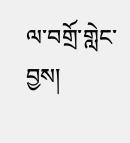ལ་བགྲོ་གླེང་བྱས།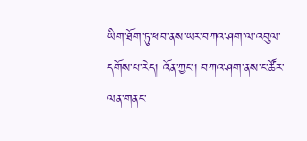ཡིག་ཐོག་ཏུ་ཕབ་ནས་ཡར་བཀའ་ཤག་ལ་འབུལ་དགོས་པ་རེད། འོན་ཀྱང་། བཀའ་ཤག་ནས་ང་ཚོར་ལན་གནང་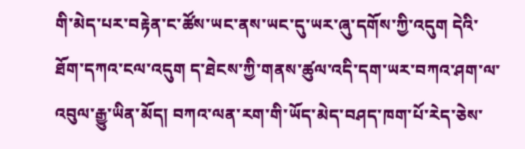གི་མེད་པར་བརྟེན་ང་ཚོས་ཡང་ནས་ཡང་དུ་ཡར་ཞུ་དགོས་ཀྱི་འདུག དེའི་ཐོག་དཀའ་ངལ་འདུག ད་ཐེངས་ཀྱི་གནས་ཚུལ་འདི་དག་ཡར་བཀའ་ཤག་ལ་འབུལ་རྒྱུ་ཡིན་མོད། བཀའ་ལན་རག་གི་ཡོད་མེད་བཤད་ཁག་པོ་རེད་ཅེས་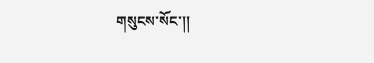གསུངས་སོང་།།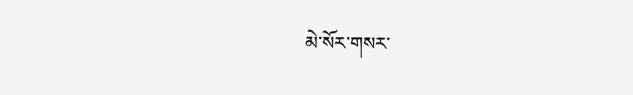མེ་སོར་གསར་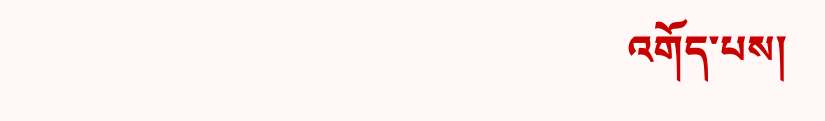འགོད་པས།